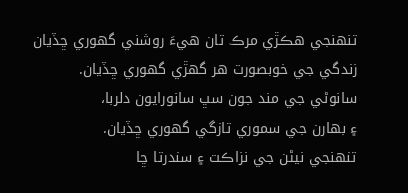تنهنجي هڪڙي مرڪ تان هيءَ روشني گهوري ڇڏيان
زندگي جي خوبصورت هر گهڙي گهوري ڇڏيان.
سانوڻي جي مند جون سڀ سانورايون دلربا،
۽ بهارن جي سموري تازگي گهوري ڇڏيان.
تنهنجي نيڻن جي نزاڪت ۽ سندرتا ڇا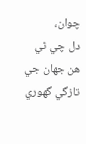چوان،
دل چي ٿي هن جهان جي تازگي گهوري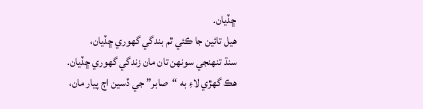ڇڏيان.
هيل تائين جا ڪئي ٿم بندگي گهوري ڇڏيان،
سنڌ تنهنجي سونهن تان مان زندگي گهوري ڇڏيان.
هڪ گهڙي لاءِ به “صابر” جي ڏسين اڄ پيار مان،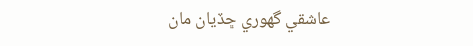عاشقي گهوري ڇڏيان مان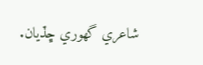شاعري گهوري ڇڏيان.